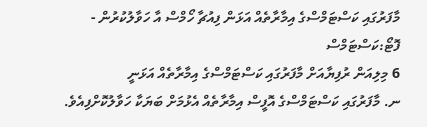މާފަރުގައި ކަސްޓަމްސްގެ އިމާރާތެއް އަޅަން ފިއުޗާ ހޯމްސް އާ ހަވާލުކުރުން - ފޮޓޯ:ކަސްޓަމްސް
6 މިލިއަން ރުފިޔާއަށް މާފަރުގައި ކަސްޓަމްސްގެ އިމާރާތެއް އަޅަނީ
ނ. މާފަރުގައި ކަސްޓަމްސްގެ އޮފީސް އިމާރާތެއް އެޅުމަށް ބަޔަކާ ހަވާލުކޮށްފިއެވެ.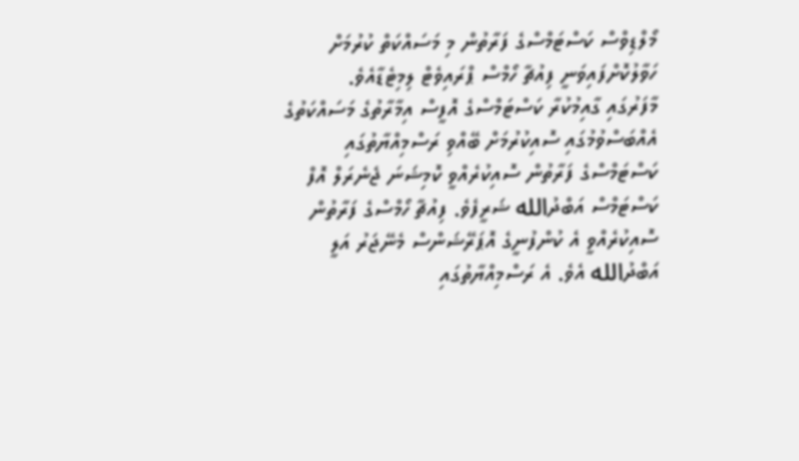މޯލްޑިވްސް ކަސްޓަމްސްގެ ފަރާތުން މި މަސައްކަތް ކުރުމަށް ހަވާލުކޮށްފައިވަނީ ފިއުޗާ ހޯމްސް ޕްރައިވެޓް ލިމިޓެޑާއެވެ.
މާފަރުގައި ގާއިމުކުރާ ކަސްޓަމްސްގެ އޮފީސް އިމާރާތުގެ މަސައްކަތުގެ އެއްބަސްވުމުގައި ސޮއިކުރުމަށް ބޭއްވި ރަސްމިއްޔާތުގައި ކަސްޓަމްސްގެ ފަރާތުން ސޮއިކުރެއްވީ ކޮމިޝަނަ ޖެނެރަލް އޮފް ކަސްޓަމްސް އަބްދުالله ޝަރީފެވެ. ފިއުޗާ ހޯމްސްގެ ފަރާތުން ސޮއިކުރެއްވީ އެ ކުންފުނީގެ އޮޕަރޭޝަންސް މެނޭޖަރު އަލީ އަބްދުالله އެވެ. އެ ރަސްމިއްޔާތުގައި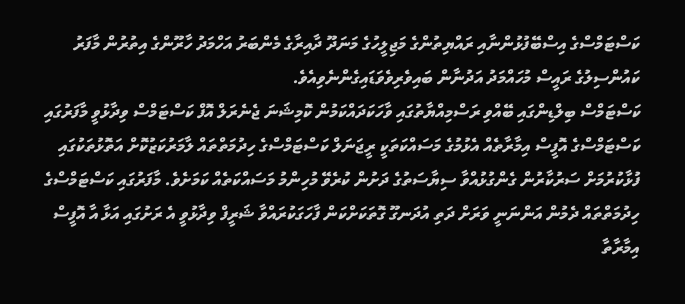ކަސްޓަމްސްގެ އިސްބޭފުޅުންނާއި ރައްޔިތުންގެ މަޖިލީހުގެ މަނަދޫ ދާއިރާގެ މެންބަރު އަހްމަދު ހާރޫންގެ އިތުރުން މާފަރު ކައުންސިލުގެ ރައީސް މުހައްމަދު އަދުނާން ބައިވެރިވެވަޑައިގެންނެވިއެވެ.
ކަސްޓަމްސް ބިލްޑިންގައި ބޭއްވި ރަސްމިއްޔާތުގައި ވާހަކަދައްކަމުން ކޮމިޝަނަ ޖެނެރަލް އޮފް ކަސްޓަމްސް ވިދާޅުވީ މާފަރުގައި ކަސްޓަމްސްގެ އޮފީސް އިމާރާތެއް އެޅުމުގެ މަސައްކަތަކީ ރީޖަނަލް ކަސްޓަމްސްގެ ހިދުމަތްތައް ލާމަރުކަޒުކޮށް އަތޮޅުތަކުގައި ފުޅާކުރުމަށް ސަރުކާރުން ގެންގުޅުއްވާ ސިޔާސަތުގެ ދަށުން ކުރެވޭ މުހިންމު މަސައްކަތެއް ކަމަށެވެ. މާފަރުގައި ކަސްޓަމްސްގެ ހިދުމަތްތައް ދެމުން އަންނަނީ ވަރަށް ދަތި އުދަނގޫ ގޮތަކަށްކަން ފާހަގަކުރައްވާ ޝަރީފް ވިދާޅުވީ އެ ރަށުގައި އަޅާ އާ އޮފީސް އިމާރާތާ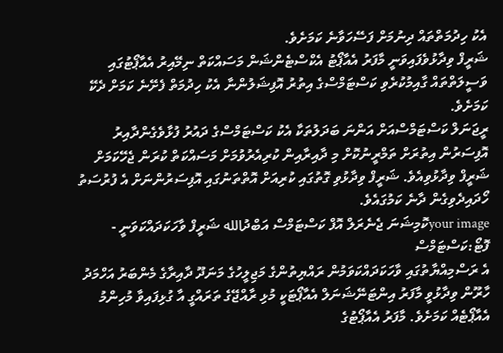އެކު ހިދުމަތްތައް ދިނުމަށް ފަސޭހަވާނެ ކަމަށެވެ.
ޝަރީފް ވިދާޅުވެފައިވަނީ މާފަރު އެއާޕޯޓު އެކްސްޓެންޝަން މަސައްކަތް ނިމޭއިރު އެއާޕޯޓުގައި ވަސީލަތްތައް ގާއިމުކުރެވި ކަސްޓަމްސްގެ އިތުރު އޮފިޝަލުންނާ އެކު ހިދުމަތް ފެށޭނެ ކަމަށް ދެކޭ ކަމަށެވެ.
ރީޖަނަލް ކަސްޓަމްސްއަށް އަންނަ ބަދަލުތަކާ އެކު ކަސްޓަމްސްގެ ދައުރު ފުޅާވެގެންދާއިރު އޮފިސަރުން އިތުރަށް ތަމްރީނުކޮށް މި ދާއިރާއިން ކުރިއެރުވުމަށް މަސައްކަތް ކުރަން ޖެހޭކަމަށް ޝަރީފް ވިދާޅުވިއެވެ. ޝަރީފް ވިދާޅުވި ގޮތުގައި ކުރިއަށް އޮތްތަނުގައި އޮފިސަރުންނަށް އެ ފުރުސަތު ހޯދައިދެވިގެން ދާނެ ކަމުގައެވެ.
your imageކޮމިޝަނަ ޖެނެރަލް އޮފް ކަސްޓަމްސް އަބްދުالله ޝަރީފް ވާހަކަދައްކަވަނީ - ފޮޓޯ:ކަސްޓަމްސް
އެ ރަސްމިއްޔާތުގައި ވާހަކަދައްކަވަމުން ރައްޔިތުންގެ މަޖިލީހުގެ މަނަދޫ ދާއިރާގެ މެންބަރު އަހްމަދު ހާރޫން ވިދާޅުވީ މާފަރު އިންޓަނޭޝަނަލް އެއާޕޯޓަކީ މުޅި ރާއްޖޭގެ ތަރައްގީ އާ ގުޅިފައިވާ މުހިންމު އެއާޕޯޓެއް ކަމަށެވެ. މާފަރު އެއާޕޯޓުގެ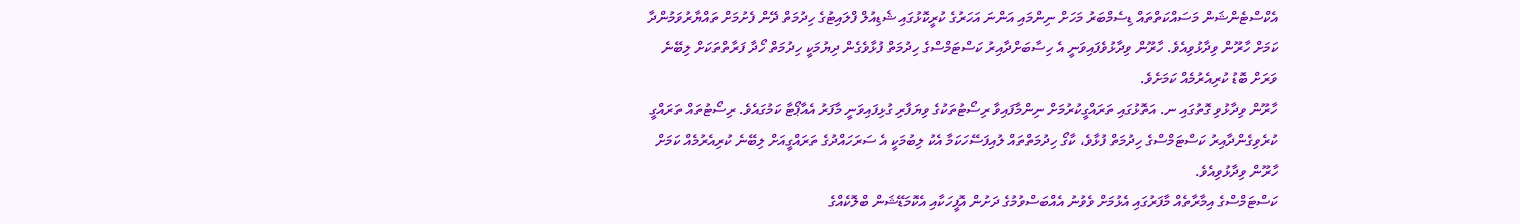އެކްސްޓެންޝަން މަސައްކަތްތައް ޑިސެމްބަރު މަހަށް ނިންމައި އަންނަ އަހަރުގެ ކުރީކޮޅުގައި ޝެޑިއުލް ފްލައިޓުގެ ހިދުމަތް ދޭން ފެށުމަށް ތައްޔާރުވަމުންދާ ކަމަށް ހާރޫން ވިދާޅުވިއެވެ. ހާރޫން ވިދާޅުވެފައިވަނީ އެ ހިސާބަށްދާއިރު ކަސްޓަމްސްގެ ހިދުމަތް ފުޅާވެގެން ދިޔުމަކީ ހިދުމަތް ހޯދާ ފަރާތްތަކަށް ލިބޭނެ ވަރަށް ބޮޑު ކުރިއެރުމެއް ކަމަށެވެ.
ހާރޫން ވިދާޅުވި ގޮތުގައި ނ. އަތޮޅުގައި ތަރައްގީކުރުމަށް ނިންމާފައިވާ ރިސޯޓުތަކުގެ ވިޔަފާރި ގުޅިފައިވަނީ މާފަރު އެއާޕޯޓާ ކަމުގައެވެ. ރިސޯޓުތައް ތަރައްގީ ކުރެވިގެންދާއިރު ކަސްޓަމްސްގެ ހިދުމަތް ފުޅާވެ، ކާގޯ ހިދުމަތްތައް ލުއިފަސޭހަކަމާ އެކު ލިބުމަކީ އެ ސަރަހައްދުގެ ތަރައްގީއަށް ލިބޭނެ ކުރިއެރުމެއް ކަމަށް ހާރޫން ވިދާޅުވިއެވެ.
ކަސްޓަމްސްގެ އިމާރާތެއް މާފަރުގައި އެޅުމަށް ވެވުނު އެއްބަސްވުމުގެ ދަށުން އޮފީހަކާއި އެކޮމަޑޭޝަން ބްލޮކެއްގެ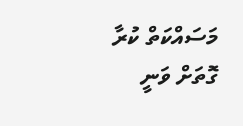މަސައްކަތް ކުރާ ގޮތަށް ވަނީ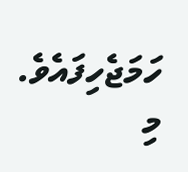ހަމަޖެހިފައެވެ. މި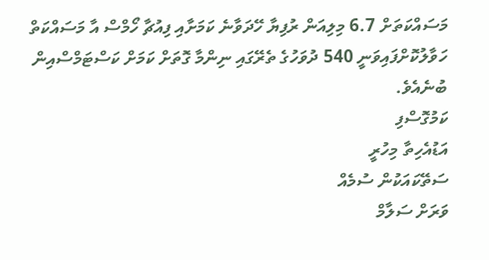މަސައްކަތަށް 6.7 މިލިއަން ރުފިޔާ ހޭދަވާނެ ކަމަށާއި ފިއުޗާ ހޯމްސް އާ މަސައްކަތް ހަވާލުކޮށްފައިވަނީ 540 ދުވަހުގެ ތެރޭގައި ނިންމާ ގޮތަށް ކަމަށް ކަސްޓަމްސްއިން ބުނެއެވެ.
ކަމުގޮސްފި
އަޑުއެހިތާ މިހުރީ
ސަތޭކައަކުން ސުމެއް
ވަރަށް ސަލާމް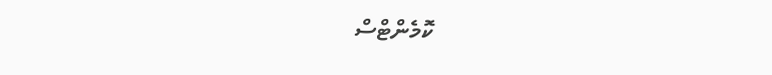ކޮމެންޓްސް